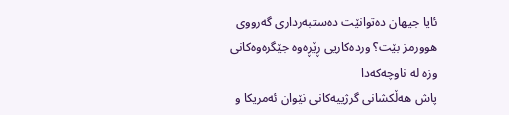ئایا جیهان دەتوانێت دەستبەرداری گەرووی هوورمز بێت؟ وردەکاریی ڕێڕەوە جێگرەوەکانی وزە لە ناوچەکەدا
پاش هەڵکشانی گرژییەکانی نێوان ئەمریکا و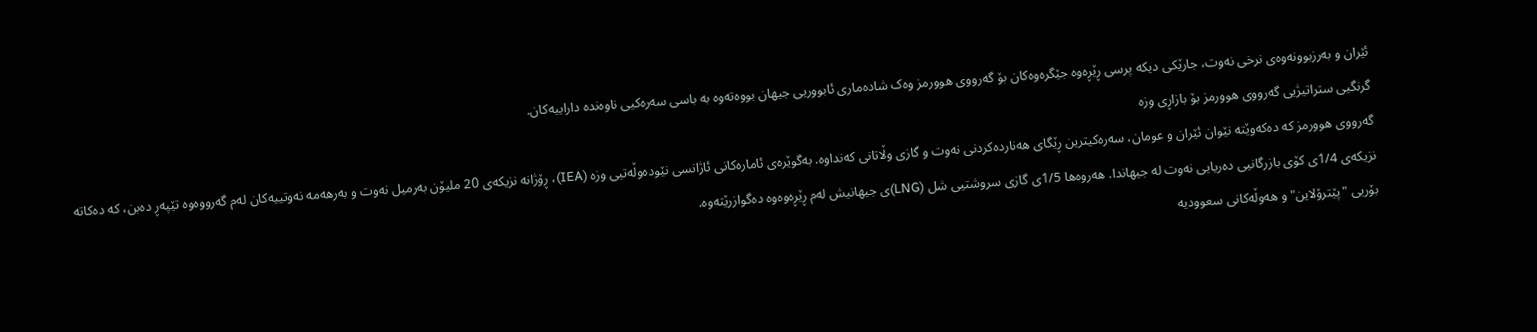ئێران و بەرزبوونەوەی نرخی نەوت، جارێکی دیکە پرسی ڕێڕەوە جێگرەوەکان بۆ گەرووی هوورمز وەک شادەماری ئابووریی جیهان بووەتەوە بە باسی سەرەکیی ناوەندە داراییەکان.
گرنگیی ستراتیژیی گەرووی هوورمز بۆ بازاڕی وزە
گەرووی هوورمز کە دەکەوێتە نێوان ئێران و عومان، سەرەکیترین ڕێگای هەناردەکردنی نەوت و گازی وڵاتانی کەنداوە. بەگوێرەی ئامارەکانی ئاژانسی نێودەوڵەتیی وزە (IEA)، ڕۆژانە نزیکەی 20 ملیۆن بەرمیل نەوت و بەرهەمە نەوتییەکان لەم گەرووەوە تێپەڕ دەبن، کە دەکاتە نزیکەی 1/4ی کۆی بازرگانیی دەریایی نەوت لە جیهاندا. هەروەها 1/5ی گازی سروشتیی شل (LNG)ی جیهانیش لەم ڕێڕەوەوە دەگوازرێتەوە.
بۆریی "پێترۆلاین" و هەوڵەکانی سعوودیە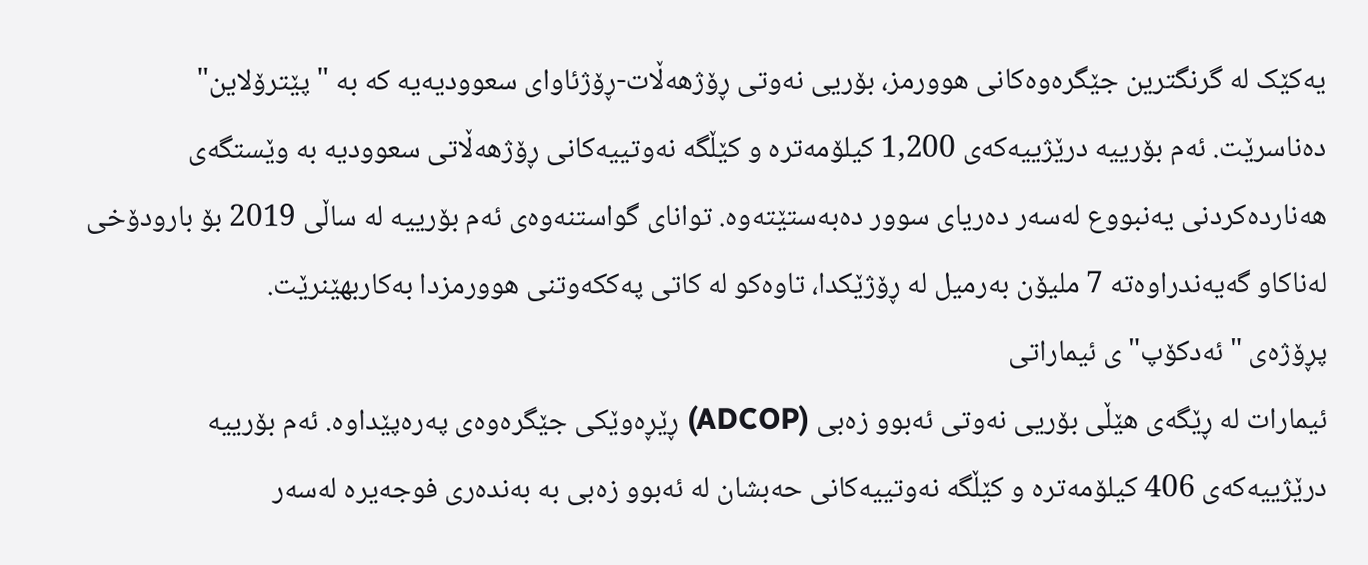یەکێک لە گرنگترین جێگرەوەکانی هوورمز، بۆریی نەوتی ڕۆژهەڵات-ڕۆژئاوای سعوودیەیە کە بە "پێترۆلاین" دەناسرێت. ئەم بۆرییە درێژییەکەی 1,200 کیلۆمەترە و کێڵگە نەوتییەکانی ڕۆژهەڵاتی سعوودیە بە وێستگەی هەناردەکردنی یەنبووع لەسەر دەریای سوور دەبەستێتەوە. توانای گواستنەوەی ئەم بۆرییە لە ساڵی 2019 بۆ بارودۆخی لەناکاو گەیەندراوەتە 7 ملیۆن بەرمیل لە ڕۆژێکدا، تاوەکو لە کاتی پەککەوتنی هوورمزدا بەکاربهێنرێت.
پڕۆژەی "ئەدکۆپ"ی ئیماراتی
ئیمارات لە ڕێگەی هێڵی بۆریی نەوتی ئەبوو زەبی (ADCOP) ڕێڕەوێکی جێگرەوەی پەرەپێداوە. ئەم بۆرییە درێژییەکەی 406 کیلۆمەترە و کێڵگە نەوتییەکانی حەبشان لە ئەبوو زەبی بە بەندەری فوجەیرە لەسەر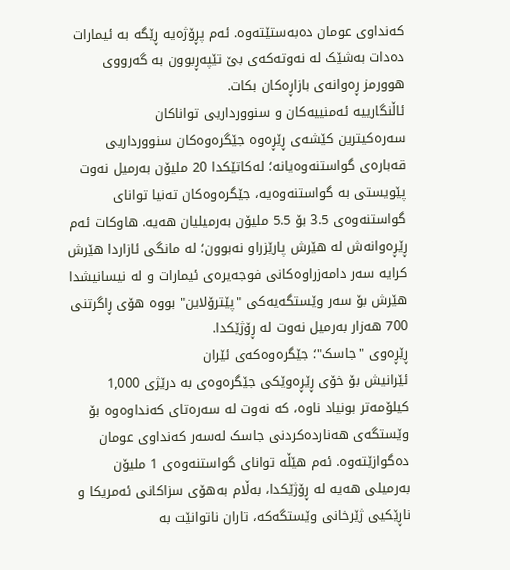کەنداوی عومان دەبەستێتەوە. ئەم پڕۆژەیە ڕێگە بە ئیمارات دەدات بەشێک لە نەوتەکەی بێ تێپەڕبوون بە گەرووی هوورمز ڕەوانەی بازاڕەکان بکات.
ئاڵنگارییە ئەمنییەکان و سنوورداریی تواناکان
سەرەکیترین کێشەی ڕێڕەوە جێگرەوەکان سنوورداریی قەبارەی گواستنەوەیانە؛ لەکاتێکدا 20 ملیۆن بەرمیل نەوت پێویستی بە گواستنەوەیە، جێگرەوەکان تەنیا توانای گواستنەوەی 3.5 بۆ 5.5 ملیۆن بەرمیلیان هەیە. هاوکات ئەم ڕێڕەوانەش لە هێرش پارێزراو نەبوون؛ لە مانگی ئازاردا هێرش کرایە سەر دامەزراوەکانی فوجەیرەی ئیمارات و لە نیسانیشدا هێرش بۆ سەر وێستگەیەکی "پێترۆلاین" بووە هۆی ڕاگرتنی 700 هەزار بەرمیل نەوت لە ڕۆژێکدا.
ڕێڕەوی "جاسک"؛ جێگرەوەکەی ئێران
ئێرانیش بۆ خۆی ڕێڕەوێکی جێگرەوەی بە درێژی 1,000 کیلۆمەتر بونیاد ناوە، کە نەوت لە سەرەتای کەنداوەوە بۆ وێستگەی هەناردەکردنی جاسک لەسەر کەنداوی عومان دەگوازێتەوە. ئەم هێڵە توانای گواستنەوەی 1 ملیۆن بەرمیلی هەیە لە ڕۆژێکدا، بەڵام بەهۆی سزاکانی ئەمریکا و ناڕێکیی ژێرخانی وێستگەکە، تاران ناتوانێت بە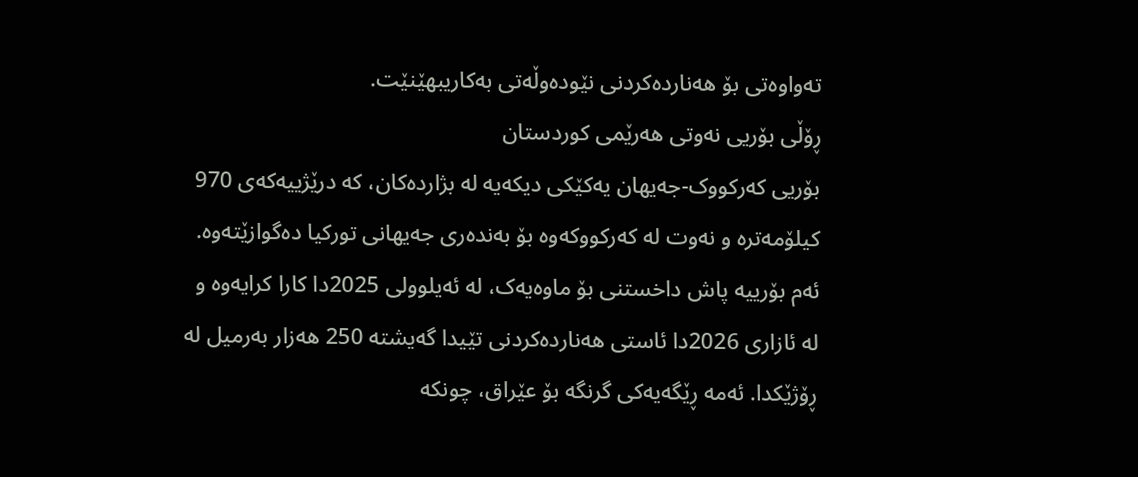تەواوەتی بۆ هەناردەکردنی نێودەوڵەتی بەکاریبهێنێت.
ڕۆڵی بۆریی نەوتی هەرێمی کوردستان
بۆریی کەرکووک-جەیهان یەکێکی دیکەیە لە بژاردەکان، کە درێژییەکەی 970 کیلۆمەترە و نەوت لە کەرکووکەوە بۆ بەندەری جەیهانی تورکیا دەگوازێتەوە. ئەم بۆرییە پاش داخستنی بۆ ماوەیەک، لە ئەیلوولی 2025دا کارا کرایەوە و لە ئازاری 2026دا ئاستی هەناردەکردنی تێیدا گەیشتە 250 هەزار بەرمیل لە ڕۆژێکدا. ئەمە ڕێگەیەکی گرنگە بۆ عێراق، چونکە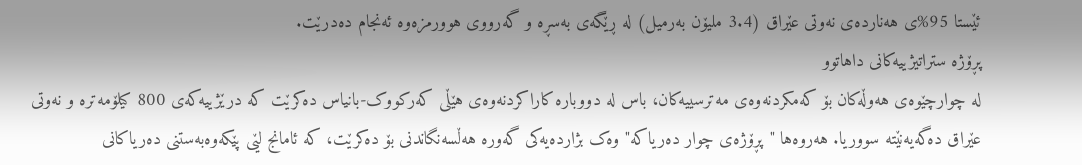ئێستا 95%ی هەناردەی نەوتی عێراق (3.4 ملیۆن بەرمیل) لە ڕێگەی بەسڕە و گەرووی هوورمزەوە ئەنجام دەدرێت.
پڕۆژە ستراتیژییەکانی داهاتوو
لە چوارچێوەی هەوڵەکان بۆ کەمکردنەوەی مەترسییەکان، باس لە دووبارە کاراکردنەوەی هێڵی کەرکووک-بانیاس دەکرێت کە درێژییەکەی 800 کیلۆمەترە و نەوتی عێراق دەگەیەنێتە سووریا. هەروەها "پڕۆژەی چوار دەریاکە" وەک بژاردەیەکی گەورە هەڵسەنگاندنی بۆ دەکرێت، کە ئامانج لێی پێکەوەبەستنی دەریاکانی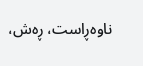ناوەڕاست، ڕەش،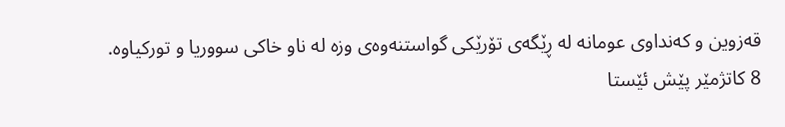قەزوین و کەنداوی عومانە لە ڕێگەی تۆرێکی گواستنەوەی وزە لە ناو خاکی سووریا و تورکیاوە.
8 کاتژمێر پێش ئێستا